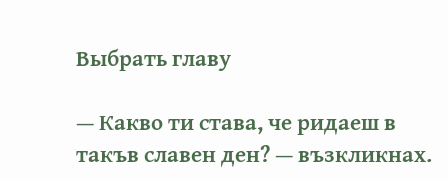Выбрать главу

— Какво ти става, че ридаеш в такъв славен ден? — възкликнах.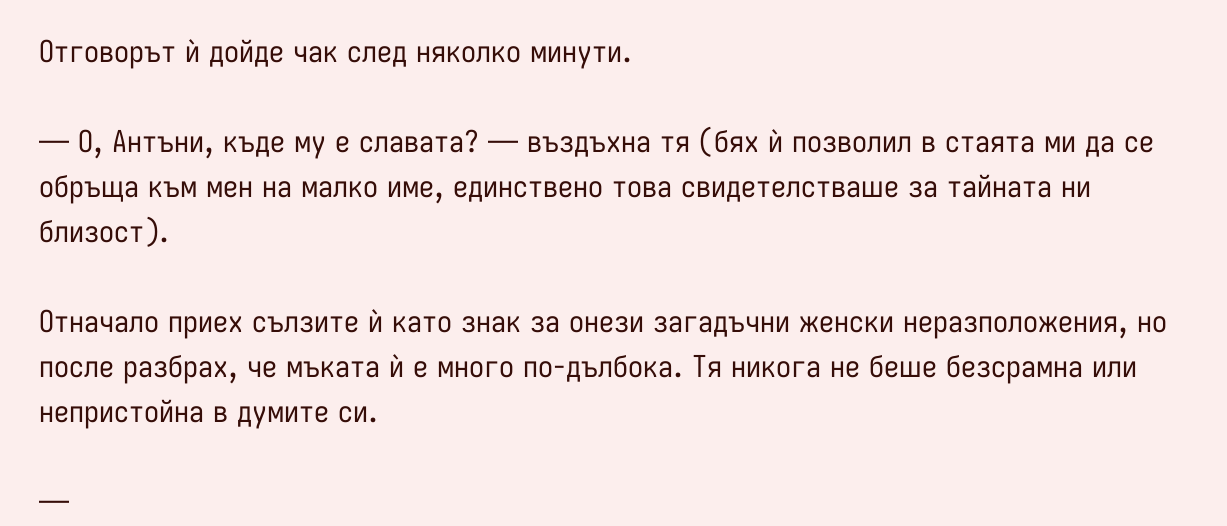Отговорът ѝ дойде чак след няколко минути.

— О, Антъни, къде му е славата? — въздъхна тя (бях ѝ позволил в стаята ми да се обръща към мен на малко име, единствено това свидетелстваше за тайната ни близост).

Отначало приех сълзите ѝ като знак за онези загадъчни женски неразположения, но после разбрах, че мъката ѝ е много по-дълбока. Тя никога не беше безсрамна или непристойна в думите си.

—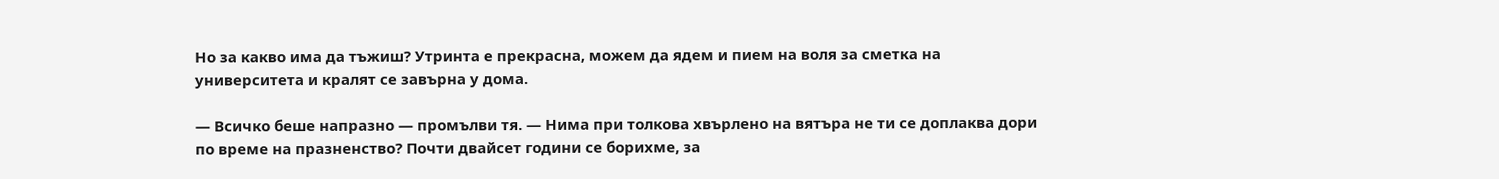Но за какво има да тъжиш? Утринта е прекрасна, можем да ядем и пием на воля за сметка на университета и кралят се завърна у дома.

— Всичко беше напразно — промълви тя. — Нима при толкова хвърлено на вятъра не ти се доплаква дори по време на празненство? Почти двайсет години се борихме, за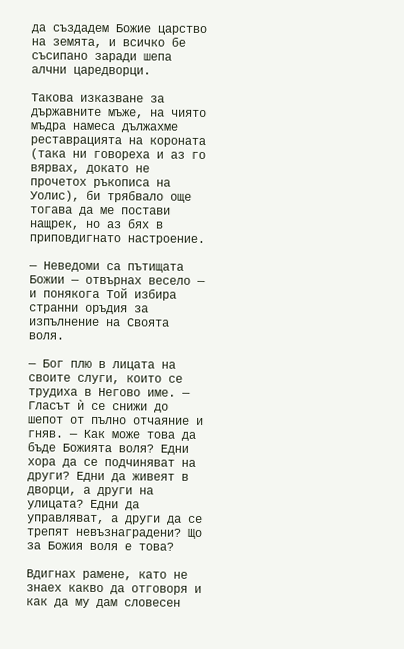да създадем Божие царство на земята, и всичко бе съсипано заради шепа алчни царедворци.

Такова изказване за държавните мъже, на чиято мъдра намеса дължахме реставрацията на короната (така ни говореха и аз го вярвах, докато не прочетох ръкописа на Уолис), би трябвало още тогава да ме постави нащрек, но аз бях в приповдигнато настроение.

— Неведоми са пътищата Божии — отвърнах весело — и понякога Той избира странни оръдия за изпълнение на Своята воля.

— Бог плю в лицата на своите слуги, които се трудиха в Негово име. — Гласът ѝ се снижи до шепот от пълно отчаяние и гняв. — Как може това да бъде Божията воля? Едни хора да се подчиняват на други? Едни да живеят в дворци, а други на улицата? Едни да управляват, а други да се трепят невъзнаградени? Що за Божия воля е това?

Вдигнах рамене, като не знаех какво да отговоря и как да му дам словесен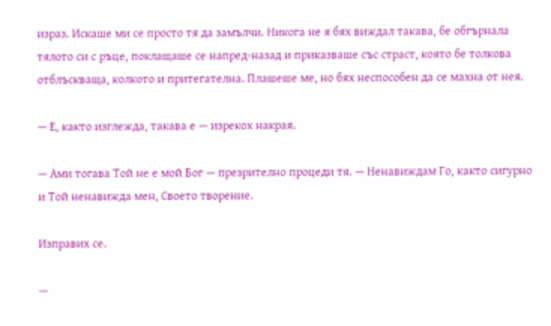израз. Искаше ми се просто тя да замълчи. Никога не я бях виждал такава, бе обгърнала тялото си с ръце, поклащаше се напред-назад и приказваше със страст, която бе толкова отблъскваща, колкото и притегателна. Плашеше ме, но бях неспособен да се махна от нея.

— Е, както изглежда, такава е — изрекох накрая.

— Ами тогава Той не е мой Бог — презрително процеди тя. — Ненавиждам Го, както сигурно и Той ненавижда мен, Своето творение.

Изправих се.

—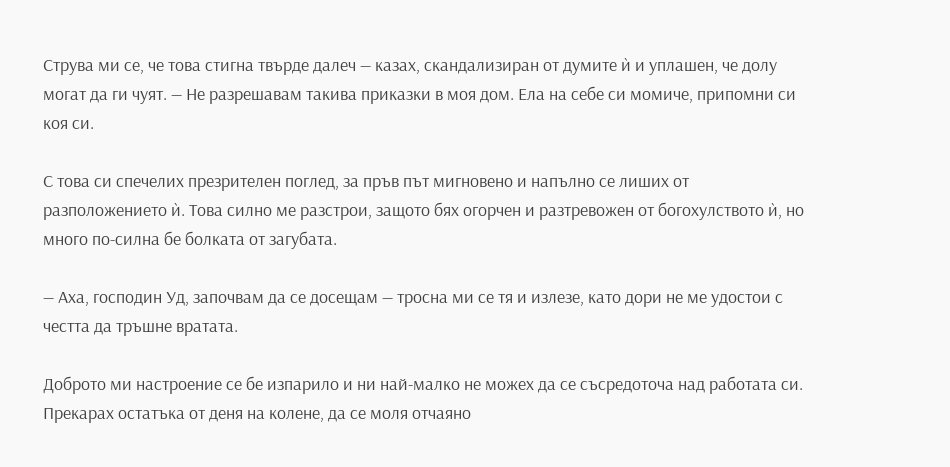Струва ми се, че това стигна твърде далеч — казах, скандализиран от думите ѝ и уплашен, че долу могат да ги чуят. — Не разрешавам такива приказки в моя дом. Ела на себе си момиче, припомни си коя си.

С това си спечелих презрителен поглед, за пръв път мигновено и напълно се лиших от разположението ѝ. Това силно ме разстрои, защото бях огорчен и разтревожен от богохулството ѝ, но много по-силна бе болката от загубата.

— Аха, господин Уд, започвам да се досещам — тросна ми се тя и излезе, като дори не ме удостои с честта да тръшне вратата.

Доброто ми настроение се бе изпарило и ни най-малко не можех да се съсредоточа над работата си. Прекарах остатъка от деня на колене, да се моля отчаяно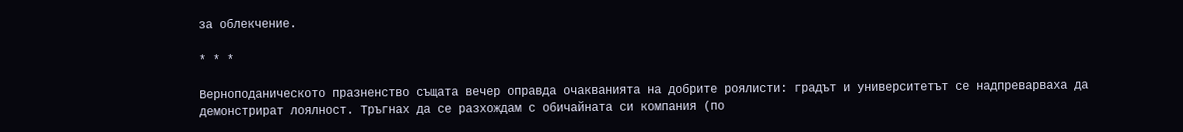за облекчение.

* * *

Верноподаническото празненство същата вечер оправда очакванията на добрите роялисти: градът и университетът се надпреварваха да демонстрират лоялност. Тръгнах да се разхождам с обичайната си компания (по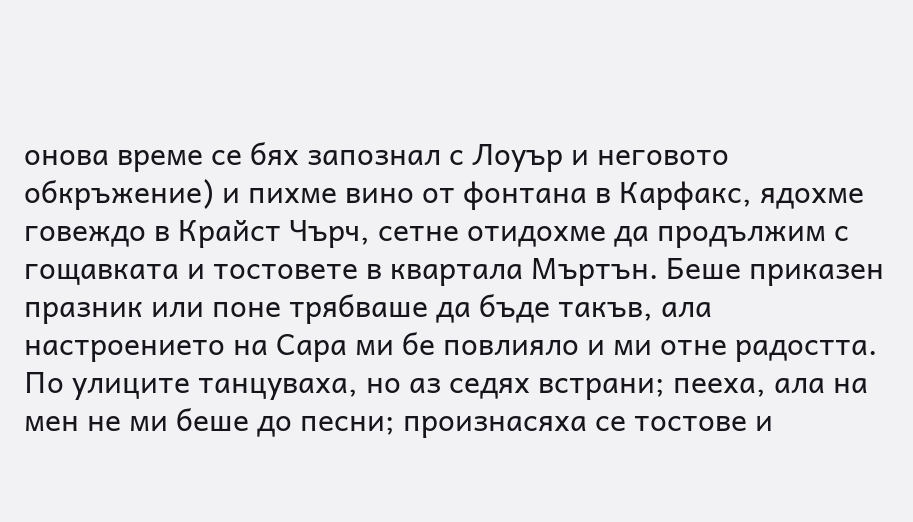онова време се бях запознал с Лоуър и неговото обкръжение) и пихме вино от фонтана в Карфакс, ядохме говеждо в Крайст Чърч, сетне отидохме да продължим с гощавката и тостовете в квартала Мъртън. Беше приказен празник или поне трябваше да бъде такъв, ала настроението на Сара ми бе повлияло и ми отне радостта. По улиците танцуваха, но аз седях встрани; пееха, ала на мен не ми беше до песни; произнасяха се тостове и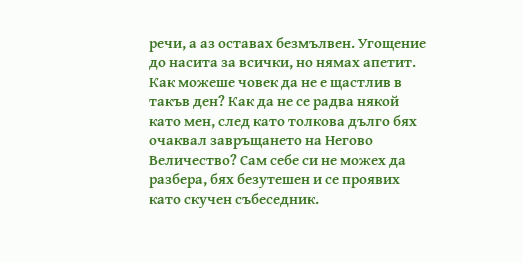речи, а аз оставах безмълвен. Угощение до насита за всички, но нямах апетит. Как можеше човек да не е щастлив в такъв ден? Как да не се радва някой като мен, след като толкова дълго бях очаквал завръщането на Негово Величество? Сам себе си не можех да разбера, бях безутешен и се проявих като скучен събеседник.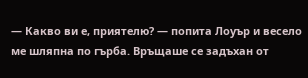— Какво ви е, приятелю? — попита Лоуър и весело ме шляпна по гърба. Връщаше се задъхан от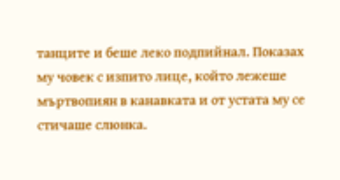танците и беше леко подпийнал. Показах му човек с изпито лице, който лежеше мъртвопиян в канавката и от устата му се стичаше слюнка.